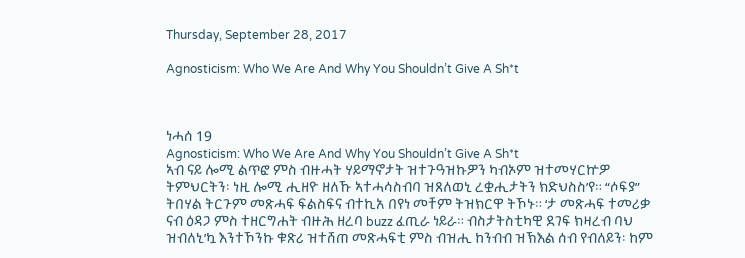Thursday, September 28, 2017

Agnosticism: Who We Are And Why You Shouldn’t Give A Sh*t



ነሓሰ 19
Agnosticism: Who We Are And Why You Shouldn’t Give A Sh*t
ኣብ ናይ ሎሚ ልጥፎ ምስ ብዙሓት ሃይማኖታት ዝተጉዓዝኩዎን ካብኦም ዝተመሃርኵዎ ትምህርትን፡ ነዚ ሎሚ ሒዘዮ ዘለኹ ኣተሓሳስብባ ዝጸለወኒ ረቋሒታትን ክድህስስ’የ። “ሶፍያ” ትበሃል ትርጉም መጽሓፍ ፍልስፍና ብተኪአ በየነ መቸም ትዝክርዋ ትኾኑ። ‘ታ መጽሓፍ ተመሪቃ ናብ ዕዳጋ ምስ ተዘርግሐት ብዙሕ ዘረባ buzz ፈጢራ ነይራ። ብስታትስቲካዊ ደገፍ ክዛረብ ባህ ዝብለኒ’ኳ እንተኾንኩ ቁጽሪ ዝተሸጠ መጽሓፍቲ ምስ ብዝሒ ከንብብ ዝኽእል ሰብ የብለይን፡ ከም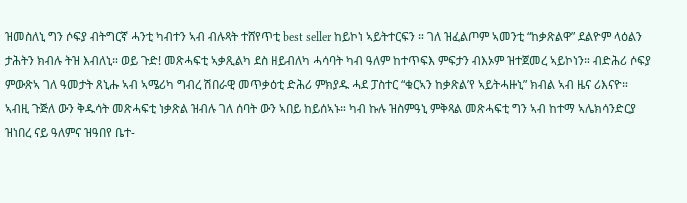ዝመስለኒ ግን ሶፍያ ብትግርኛ ሓንቲ ካብተን ኣብ ብሉጻት ተሸየጥቲ best seller ከይኮነ ኣይትተርፍን ። ገለ ዝፈልጦም ኣመንቲ “ከቃጽልዋ” ደልዮም ላዕልን ታሕትን ክብሉ ትዝ እብለኒ። ወይ ጉድ! መጽሓፍቲ ኣቃጺልካ ደስ ዘይብለካ ሓሳባት ካብ ዓለም ከተጥፍእ ምፍታን ብእኦም ዝተጀመረ ኣይኮነን። ብድሕሪ ሶፍያ ምውጽኣ ገለ ዓመታት ጸኒሑ ኣብ ኣሜሪካ ግብረ ሽበራዊ መጥቃዕቲ ድሕሪ ምክያዱ ሓደ ፓስተር “ቁርኣን ከቃጽል’የ ኣይትሓዙኒ” ክብል ኣብ ዜና ሪእናዮ። ኣብዚ ጉጅለ ውን ቅዱሳት መጽሓፍቲ ነቃጽል ዝብሉ ገለ ሰባት ውን ኣበይ ከይሰኣኑ። ካብ ኩሉ ዝስምዓኒ ምቅጻል መጽሓፍቲ ግን ኣብ ከተማ ኣሌክሳንድርያ ዝነበረ ናይ ዓለምና ዝዓበየ ቤተ-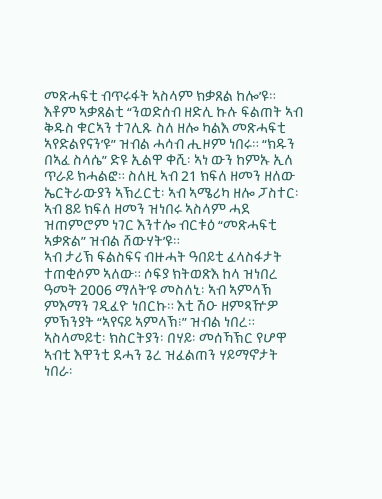መጽሓፍቲ ብጥሩፋት ኣስላም ክቃጸል ከሎ’ዩ። እቶም ኣቃጸልቲ “ንወድሰብ ዘድሊ ኩሉ ፍልጠት ኣብ ቅዱስ ቁርኣን ተገሊጹ ስለ ዘሎ ካልእ መጽሓፍቲ ኣየድልየናን’ዩ” ዝብል ሓሳብ ሒዞም ነበሩ። “ክዱን በኣፈ ስላሴ” ድዩ ኢልዋ ቀሺ፡ ኣነ ውን ከምኡ ኢለ ጥራይ ክሓልፎ። ስለዚ ኣብ 21 ክፍለ ዘመን ዘለው ኤርትራውያን ኣኽረርቲ፡ ኣብ ኣሜሪካ ዘሎ ፓስተር፡ ኣብ 8ይ ክፍለ ዘመን ዝነበሩ ኣስላም ሓደ ዝጠምሮም ነገር እንተሎ ብርቱዕ “መጽሓፍቲ ኣቃጽል” ዝብል ሸውሃት’ዩ።
ኣብ ታሪኽ ፍልስፍና ብዙሓት ዓበይቲ ፈላስፋታት ተጠቂሶም ኣለው። ሶፍያ ክትወጽእ ከላ ዝነበረ ዓመት 2006 ማለት’ዩ መስለኒ፡ ኣብ ኣምላኽ ምእማን ገዲፈዮ ነበርኩ። እቲ ሽዑ ዘምጻዅዎ ምኽንያት “ኣየናይ ኣምላኽ፧” ዝብል ነበረ። ኣስላመይቲ፡ ክስርትያን፡ በሃይ፡ መሰኻኽር የሆዋ ኣብቲ እዋንቲ ደሓን ጌረ ዝፈልጠን ሃይማኖታት ነበራ፡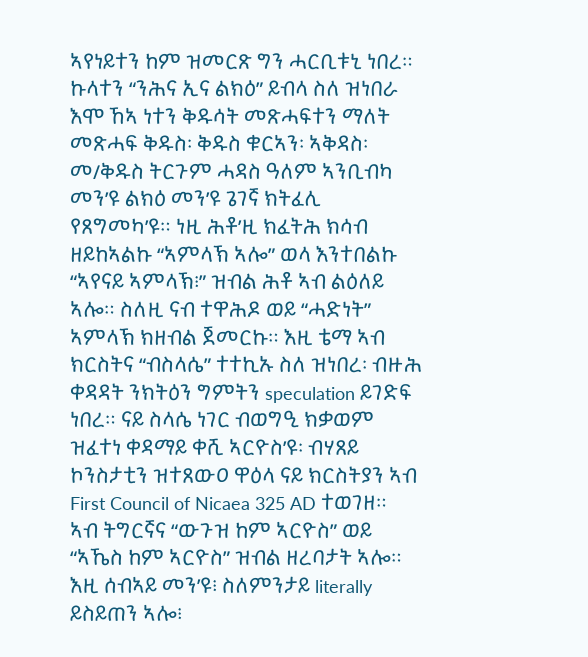ኣየነይተን ከም ዝመርጽ ግን ሓርቢቱኒ ነበረ። ኩላተን “ንሕና ኢና ልክዕ” ይብላ ስለ ዝነበራ እሞ ኸኣ ነተን ቅዱሳት መጽሓፍተን ማለት መጽሓፍ ቅዱስ፡ ቅዱስ ቁርኣን፡ ኣቅዳስ፡ መ/ቅዱስ ትርጉም ሓዳስ ዓለም ኣንቢብካ መን’ዩ ልክዕ መን’ዩ ጌገኛ ክትፈሊ የጸግመካ’ዩ። ነዚ ሕቶ’ዚ ክፈትሕ ክሳብ ዘይከኣልኩ “ኣምላኽ ኣሎ” ወላ እንተበልኩ “ኣየናይ ኣምላኽ፧” ዝብል ሕቶ ኣብ ልዕለይ ኣሎ። ስለዚ ናብ ተዋሕዶ ወይ “ሓድነት” ኣምላኽ ክዘብል ጀመርኩ። እዚ ቴማ ኣብ ክርስትና “ብስላሴ” ተተኪኡ ስለ ዝነበረ፡ ብዙሕ ቀዳዳት ንክትዕን ግምትን speculation ይገድፍ ነበረ። ናይ ስላሴ ነገር ብወግዒ ክቃወም ዝፈተነ ቀዳማይ ቀሺ ኣርዮስ’ዩ፡ ብሃጸይ ኮንስታቲን ዝተጸውዐ ዋዕላ ናይ ክርስትያን ኣብ First Council of Nicaea 325 AD ተወገዘ። ኣብ ትግርኛና “ውጉዝ ከም ኣርዮስ” ወይ “ኣኼስ ከም ኣርዮስ” ዝብል ዘረባታት ኣሎ። እዚ ሰብኣይ መን’ዩ፧ ስለምንታይ literally ይስይጠን ኣሎ፧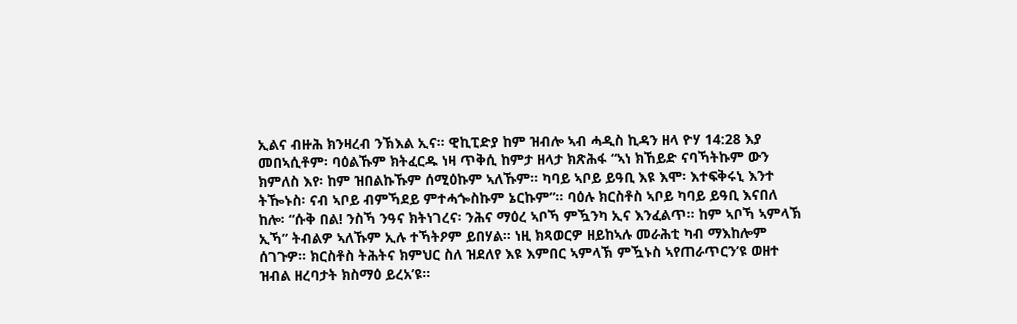ኢልና ብዙሕ ክንዛረብ ንኽእል ኢና። ዊኪፒድያ ከም ዝብሎ ኣብ ሓዲስ ኪዳን ዘላ ዮሃ 14:28 እያ መበኣሲቶም፡ ባዕልኹም ክትፈርዱ ነዛ ጥቅሲ ከምታ ዘላታ ክጽሕፋ “ኣነ ክኸይድ ናባኻትኩም ውን ክምለስ እየ፡ ከም ዝበልኩኹም ሰሚዕኩም ኣለኹም። ካባይ ኣቦይ ይዓቢ እዩ እሞ፡ እተፍቅሩኒ እንተ ትዀኑስ፡ ናብ ኣቦይ ብምኻደይ ምተሓጐስኩም ኔርኩም”። ባዕሉ ክርስቶስ ኣቦይ ካባይ ይዓቢ እናበለ ከሎ፡ “ሱቅ በል! ንስኻ ንዓና ክትነገረና፡ ንሕና ማዕረ ኣቦኻ ምዃንካ ኢና እንፈልጥ። ከም ኣቦኻ ኣምላኽ ኢኻ” ትብልዎ ኣለኹም ኢሉ ተኻትዖም ይበሃል። ነዚ ክጻወርዎ ዘይከኣሉ መራሕቲ ካብ ማእከሎም ሰገጉዎ። ክርስቶስ ትሕትና ክምህር ስለ ዝደለየ እዩ እምበር ኣምላኽ ምዃኑስ ኣየጠራጥርን’ዩ ወዘተ ዝብል ዘረባታት ክስማዕ ይረአ’ዩ።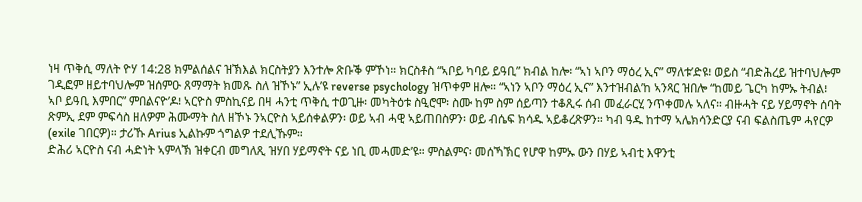ነዛ ጥቅሲ ማለት ዮሃ 14:28 ክምልሰልና ዝኽእል ክርስትያን እንተሎ ጽቡቕ ምኾነ። ክርስቶስ “ኣቦይ ካባይ ይዓቢ” ክብል ከሎ፡ “ኣነ ኣቦን ማዕረ ኢና” ማለቱ’ድዩ፧ ወይስ “ብድሕረይ ዝተባህሎም ገዲፎም ዘይተባህሎም ዝሰምዑ ጸማማት ክመጹ ስለ ዝኾኑ” ኢሉ’ዩ reverse psychology ዝጥቀም ዘሎ። “ኣነን ኣቦን ማዕረ ኢና” እንተዝብል’ከ ኣንጻር ዝበሎ “ከመይ ጌርካ ከምኡ ትብል፧ ኣቦ ይዓቢ እምበር” ምበልናዮ’ዶ፧ ኣርዮስ ምስኪናይ በዛ ሓንቲ ጥቅሲ ተወጊዙ፡ መካትዕቱ ስዒሮሞ፡ ስሙ ከም ስም ሰይጣን ተቆጺሩ ሰብ መፈራርሂ ንጥቀመሉ ኣለና። ብዙሓት ናይ ሃይማኖት ሰባት ጽምኢ ደም ምፍሳስ ዘለዎም ሕሙማት ስለ ዘኾኑ ንኣርዮስ ኣይሰቀልዎን፡ ወይ ኣብ ሓዊ ኣይጠበስዎን፡ ወይ ብሴፍ ክሳዱ ኣይቆረጽዎን። ካብ ዓዱ ከተማ ኣሌክሳንድርያ ናብ ፍልስጤም ሓየርዎ (exile ገበርዎ)። ታሪኹ Arius ኢልኩም ጎግልዎ ተደሊኹም።
ድሕሪ ኣርዮስ ናብ ሓድነት ኣምላኽ ዝቀርብ መግለጺ ዝሃበ ሃይማኖት ናይ ነቢ መሓመድ’ዩ። ምስልምና፡ መሰኻኽር የሆዋ ከምኡ ውን በሃይ ኣብቲ እዋንቲ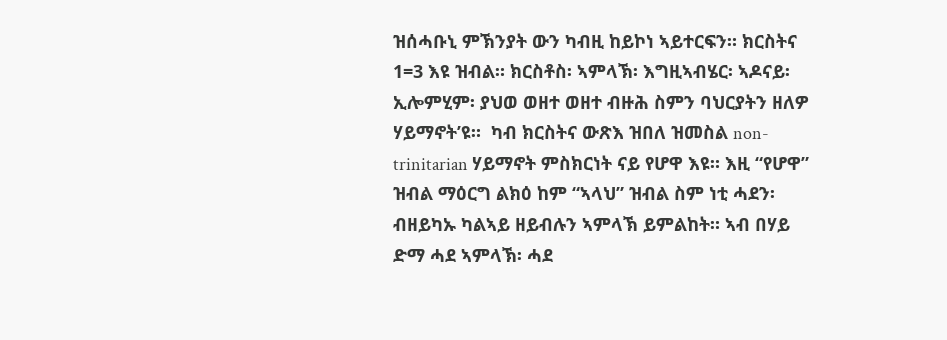ዝሰሓቡኒ ምኽንያት ውን ካብዚ ከይኮነ ኣይተርፍን። ክርስትና 1=3 እዩ ዝብል። ክርስቶስ፡ ኣምላኽ፡ እግዚኣብሄር፡ ኣዶናይ፡ ኢሎምሂም፡ ያህወ ወዘተ ወዘተ ብዙሕ ስምን ባህርያትን ዘለዎ ሃይማኖት’ዩ።  ካብ ክርስትና ውጽእ ዝበለ ዝመስል non-trinitarian ሃይማኖት ምስክርነት ናይ የሆዋ እዩ። እዚ “የሆዋ” ዝብል ማዕርግ ልክዕ ከም “ኣላህ” ዝብል ስም ነቲ ሓደን፡ ብዘይካኡ ካልኣይ ዘይብሉን ኣምላኽ ይምልከት። ኣብ በሃይ ድማ ሓደ ኣምላኽ፡ ሓደ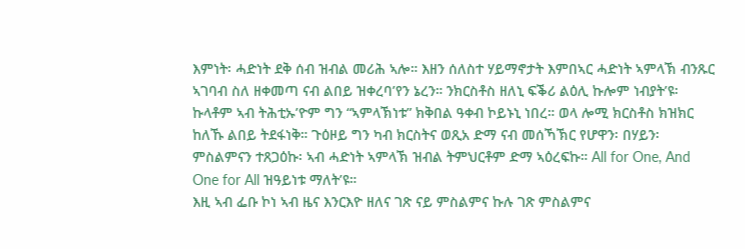እምነት፡ ሓድነት ደቅ ሰብ ዝብል መሪሕ ኣሎ። እዘን ሰለስተ ሃይማኖታት እምበኣር ሓድነት ኣምላኽ ብንጹር ኣገባብ ስለ ዘቀመጣ ናብ ልበይ ዝቀረባ’የን ኔረን። ንክርስቶስ ዘለኒ ፍቕሪ ልዕሊ ኩሎም ነብያት’ዩ፡ ኩላቶም ኣብ ትሕቲኡ’ዮም ግን “ኣምላኽነቱ” ክቅበል ዓቀብ ኮይኑኒ ነበረ። ወላ ሎሚ ክርስቶስ ክዝክር ከለኹ ልበይ ትደፋነቅ። ጉዕዞይ ግን ካብ ክርስትና ወጺአ ድማ ናብ መሰኻኽር የሆዋን፡ በሃይን፡ ምስልምናን ተጸጋዕኩ፡ ኣብ ሓድነት ኣምላኽ ዝብል ትምህርቶም ድማ ኣዕረፍኩ። All for One, And One for All ዝዓይነቱ ማለት’ዩ።
እዚ ኣብ ፌቡ ኮነ ኣብ ዜና እንርእዮ ዘለና ገጽ ናይ ምስልምና ኩሉ ገጽ ምስልምና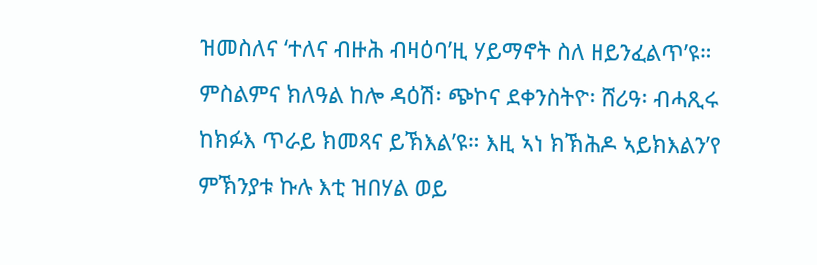ዝመስለና ‘ተለና ብዙሕ ብዛዕባ’ዚ ሃይማኖት ስለ ዘይንፈልጥ’ዩ። ምስልምና ክለዓል ከሎ ዳዕሽ፡ ጭኮና ደቀንስትዮ፡ ሸሪዓ፡ ብሓጺሩ ከክፉእ ጥራይ ክመጻና ይኽእል’ዩ። እዚ ኣነ ክኽሕዶ ኣይክእልን’የ ምኽንያቱ ኩሉ እቲ ዝበሃል ወይ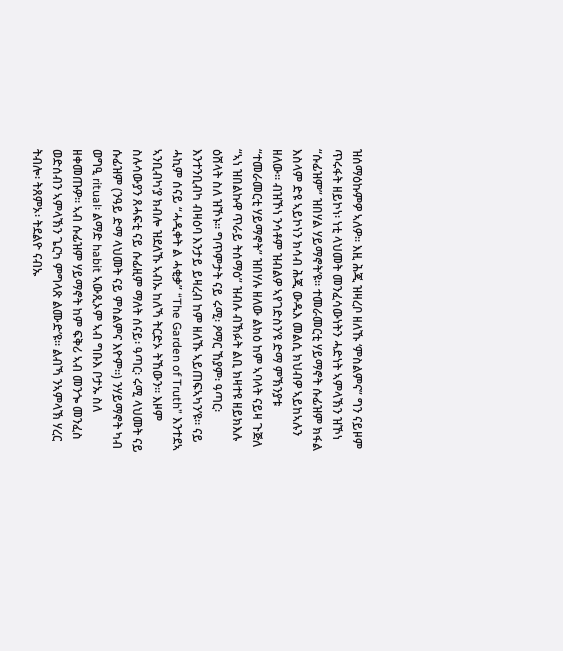ዝሰማዕኩምዎ ኣለዎ። እዚ ሕጂ ዝዛረቦ ዘለኹ ‘ምስልምና” ግን ናይዞም ጥሩፋት ዘይኮነ፡ ነቲ ላህመት መንፈሳውነትን ሓድነት ኣምላኽን ዝኾነ “ሱፊዝም” ዝበሃል ሃይማኖት’ዩ። ተመራመርቲ ሃይማኖት ሱፊዝም ክፋል እስላም ድዩ ኣይኮነን ክሳብ ሕጂ ውዱእ መልሲ ክህብዎ ኣይከኣሉን ዘለው። ብዝኾነ ንሳቶም ዝብልዎ ኣየገድስን’ዩ ድማ ምኽንያቱ “ተመራመርቲ ሃይማኖት” ዝበሃሉ ዘለው ልክዕ ከም ኣባላት ናይዛ ጉጅለ “ኣነ ዝበልኩዋ ጥራይ ትሰማዕ” ዝብሉ ብኽፉት ልቢ ክዛተዩ ዘይክእሉ ዕሸላት ስለ ዝኾኑ። ግጥምታት ናይ ሩሚ፡ ዖማር ኸያም፡ ዓጣር፡ እንተንቢብካ ብዛዕባ እንታይ ይዛረብ ከም ዘለኹ ኣይጠፍኣካን’ዩ። ናይ ሓኪም ሰናይ “ሓዲቀት ል ሓቂቃ” “The Garden of Truth” እንተደኣ ኣንቢብካ’ያ ክብሎ ዝደለኹ ኣብኡ ከለኻ ትርድኦ ትኸውን። እዞም ስሉሳውያን ጸሓፍቲ ናይ ሱፊዚም ማለት ሰናይ፡ ዓጣር፡ ሩሚ ላህመት ናይ ሱፊዝም (ንዓይ ድማ ላህመት ናይ ምስልምና እዮም።) ንሃይማኖት ካብ ወግዒ ritual፡ ልማድ habit ኣውጺኦም ኣብ ግቡእ ቦታኡ ስለ ዘቀመጡዎ። ኣብ ሱፊዝም ሃይማኖት ከም ፍቅሪ ኣብ መንጐ መንፈስ ወድሰብን ኣምላኽን ጌርካ ምግላጽ ልሙድ’ዩ። ልብኻ ንኣምላኽ ሃረር ትብሎ፡ ትጸምኦ፡ ትደልዮ ናብኡ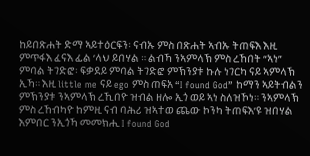ከይበጽሐት ድማ ኣይተዕርፍን፡ ናብኡ ምስ በጽሐት ኣብኡ ትጠፍእ እዚ ምጥፋእ ፈናእ ፊል ‘ላህ ይበሃል ። ልብኻ ንኣምላኽ ምስ ረኸበት “ኣነ” ምባል ትገድፎ፡ ፍቃደይ ምባል ትገድፎ ምኽንያቱ ኩሉ ነገርካ ናይ ኣምላኽ ኢኻ። እዚ little me ናይ ego ምስ ጠፍአ “I found God” ከማን ኣይትብልን ምኽንያቱ ንኣምላኽ ረኺበዮ ዝብል ዘሎ ኢጎ ወይ ኣነ ስለዝኾነ። ንኣምላኽ ምስ ረኸብካዮ ከምዚ ናብ ባሕሪ ዝኣተወ ጨው ኮንካ ትጠፍእ’ዩ ዝበሃል እምበር ንኢጎኻ መመክሒ I found God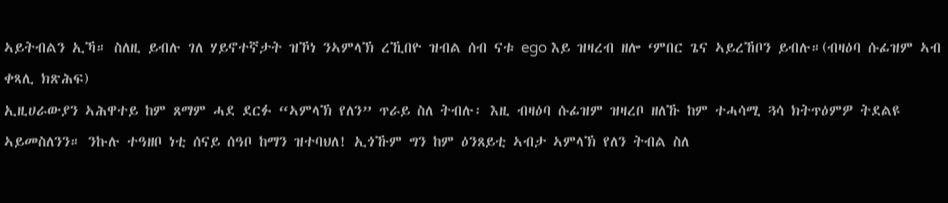ኣይትብልን ኢኻ። ስለዚ ይብሉ ገለ ሃይኖተኛታት ዝኾነ ንኣምላኽ ረኺበዮ ዝብል ሰብ ናቱ ego እይ ዝዛረብ ዘሎ ‘ምበር ጌና ኣይረኸቦን ይብሉ።(ብዛዕባ ሱፊዝም ኣብ ቀጻሊ ክጽሕፍ)
ኢዚሀራውያን ኣሕዋተይ ከም ጸማም ሓደ ደርፉ “ኣምላኽ የለን” ጥራይ ስለ ትብሉ፡ እዚ ብዛዕባ ሱፊዝም ዝዛረቦ ዘለኹ ከም ተሓሳሚ ጓሳ ክትጥዕምዎ ትደልዩ ኣይመስለንን። ንኩሉ ተዓዘቦ ነቲ ሰናይ ሰዓቦ ከማን ዝተባህለ! ኢጎኹም ግን ከም ዕንጸይቲ ኣብታ ኣምላኽ የለን ትብል ስለ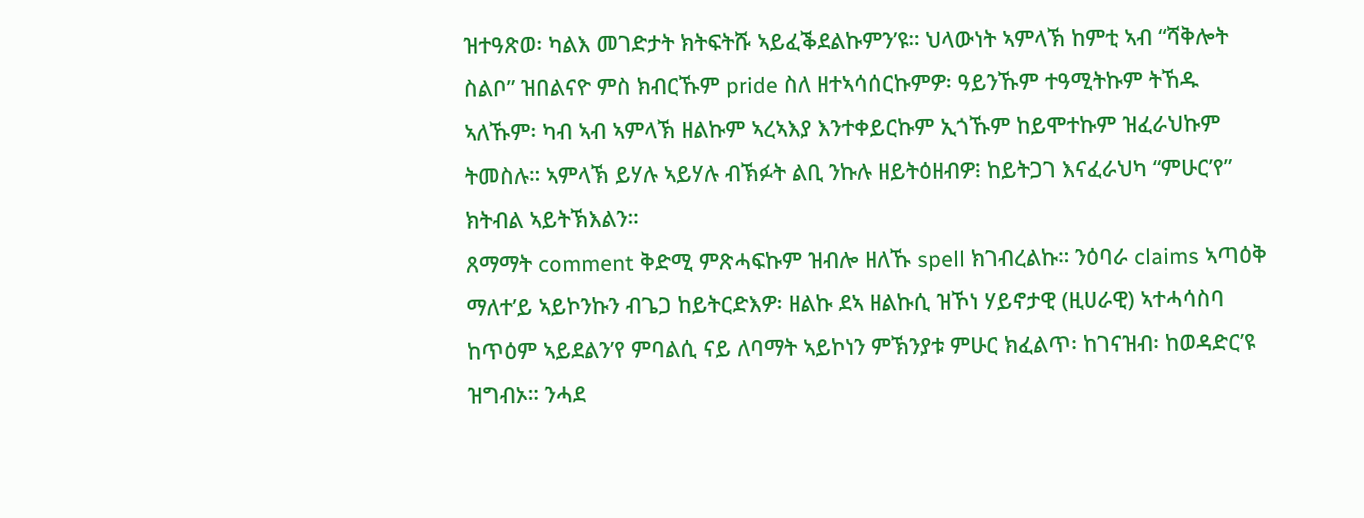ዝተዓጽወ፡ ካልእ መገድታት ክትፍትሹ ኣይፈቕደልኩምን’ዩ። ህላውነት ኣምላኽ ከምቲ ኣብ “ሻቅሎት ስልቦ” ዝበልናዮ ምስ ክብርኹም pride ስለ ዘተኣሳሰርኩምዎ፡ ዓይንኹም ተዓሚትኩም ትኸዱ ኣለኹም፡ ካብ ኣብ ኣምላኽ ዘልኩም ኣረኣእያ እንተቀይርኩም ኢጎኹም ከይሞተኩም ዝፈራህኩም ትመስሉ። ኣምላኽ ይሃሉ ኣይሃሉ ብኽፉት ልቢ ንኩሉ ዘይትዕዘብዎ፧ ከይትጋገ እናፈራህካ “ምሁር’የ” ክትብል ኣይትኽእልን።
ጸማማት comment ቅድሚ ምጽሓፍኩም ዝብሎ ዘለኹ spell ክገብረልኩ። ንዕባራ claims ኣጣዕቅ ማለተ’ይ ኣይኮንኩን ብጌጋ ከይትርድእዎ፡ ዘልኩ ደኣ ዘልኩሲ ዝኾነ ሃይኖታዊ (ዚሀራዊ) ኣተሓሳስባ ከጥዕም ኣይደልን’የ ምባልሲ ናይ ለባማት ኣይኮነን ምኽንያቱ ምሁር ክፈልጥ፡ ከገናዝብ፡ ከወዳድር’ዩ ዝግብኦ። ንሓደ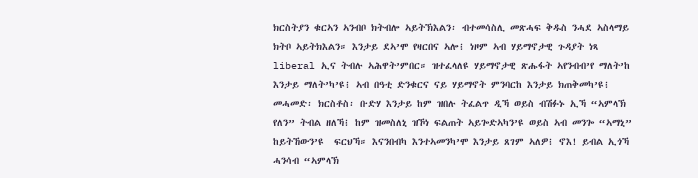ክርስትያን ቁርኣን ኣንብቦ ክትብሎ ኣይትኽእልን፡ ብተመሳስሊ መጽሓፍ ቅዱስ ንሓደ ኣስላማይ ክትቦ ኣይትክእልን። እንታይ ደኣ’ሞ የዛርበና ኣሎ፧ ነዞም ኣብ ሃይማኖታዊ ጉዳያት ነጻ liberal ኢና ትብሉ ኣሕዋት’ምበር። ዝተፈላለዩ ሃይማኖታዊ ጽሑፋት ኣየንብብ’የ ማለት’ከ እንታይ ማለት’ካ’ዩ፧ ኣብ በዓቲ ድንቁርና ናይ ሃይማኖት ምንባርከ እንታይ ክጠቅመካ’ዩ፧ መሓመድ፡ ክርስቶስ፡ ቡድሃ እንታይ ከም ዝበሉ ትፈልጥ ዲኻ ወይስ ብሽፉኑ ኢኻ “ኣምላኽ የለን” ትብል ዘለኻ፧ ከም ዝመስለኒ ዝኾነ ፍልጠት ኣይጐድኣካን’ዩ ወይስ ኣብ መንጐ “ኣማኒ” ከይትኸውን’ዩ  ፍርህኻ። እናንበብካ እንተኣመንካ’ሞ እንታይ ጸገም ኣለዎ፧ ኖእ! ይብል ኢጎኻ ሓንሳብ “ኣምላኽ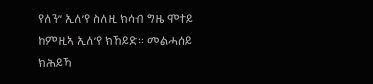የለን” ኢለ’የ ስለዚ ክሳብ ግዜ ሞተይ ከምዚኣ ኢለ’የ ክኸይድ። መልሓሰይ ክሕይኻ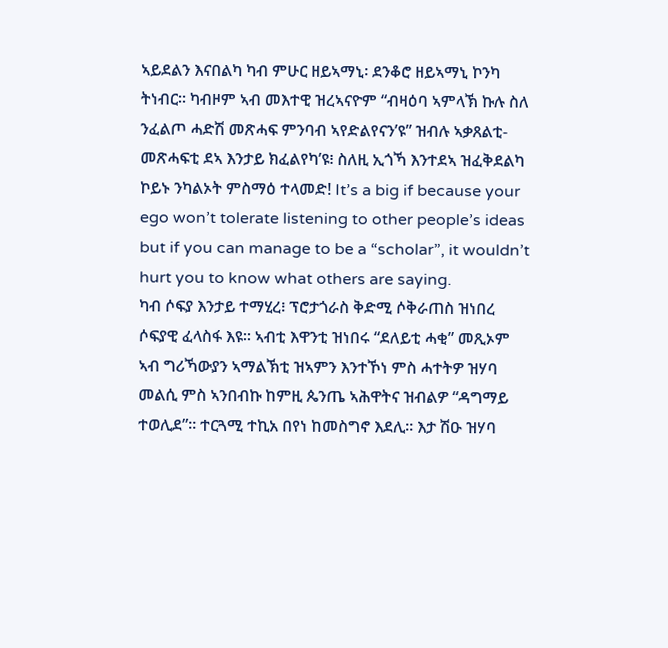ኣይደልን እናበልካ ካብ ምሁር ዘይኣማኒ፡ ደንቆሮ ዘይኣማኒ ኮንካ ትነብር። ካብዞም ኣብ መእተዊ ዝረኣናዮም “ብዛዕባ ኣምላኽ ኩሉ ስለ ንፈልጦ ሓድሽ መጽሓፍ ምንባብ ኣየድልየናን’ዩ” ዝብሉ ኣቃጸልቲ-መጽሓፍቲ ደኣ እንታይ ክፈልየካ’ዩ፧ ስለዚ ኢጎኻ እንተደኣ ዝፈቅደልካ ኮይኑ ንካልኦት ምስማዕ ተላመድ! It’s a big if because your ego won’t tolerate listening to other people’s ideas but if you can manage to be a “scholar”, it wouldn’t hurt you to know what others are saying.
ካብ ሶፍያ እንታይ ተማሂረ፧ ፕሮታጎራስ ቅድሚ ሶቅራጠስ ዝነበረ ሶፍያዊ ፈላስፋ እዩ። ኣብቲ እዋንቲ ዝነበሩ “ደለይቲ ሓቂ” መጺኦም ኣብ ግሪኻውያን ኣማልኽቲ ዝኣምን እንተኾነ ምስ ሓተትዎ ዝሃባ መልሲ ምስ ኣንበብኩ ከምዚ ጴንጤ ኣሕዋትና ዝብልዎ “ዳግማይ ተወሊደ”። ተርጓሚ ተኪአ በየነ ከመስግኖ እደሊ። እታ ሽዑ ዝሃባ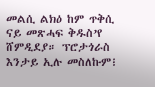መልሲ ልክዕ ከም ጥቅሲ ናይ መጽሓፍ ቅዱስ’የ ሸምዲደያ። ፕሮታጎራስ እንታይ ኢሉ መስለኩም፧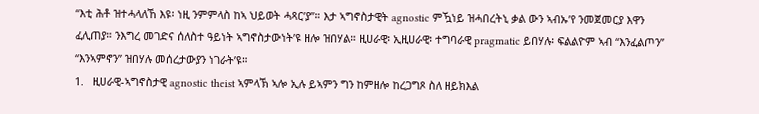“እቲ ሕቶ ዝተሓላለኸ እዩ፡ ነዚ ንምምላስ ከኣ ህይወት ሓጻር’ያ”። እታ ኣግኖስታዊት agnostic ምዃነይ ዝሓበረትኒ ቃል ውን ኣብኡ’የ ንመጀመርያ እዋን ፈሊጠያ። ንእግረ መገድና ሰለስተ ዓይነት ኣግኖስታውነት’ዩ ዘሎ ዝበሃል። ዚሀራዊ፡ ኢዚሀራዊ፡ ተግባራዊ pragmatic ይበሃሉ፡ ፍልልዮም ኣብ “እንፈልጦን” “እንኣምኖን” ዝበሃሉ መሰረታውያን ነገራት’ዩ።
1.   ዚሀራዊ-ኣግኖስታዊ agnostic theist ኣምላኽ ኣሎ ኢሉ ይኣምን ግን ከምዘሎ ከረጋግጾ ስለ ዘይክእል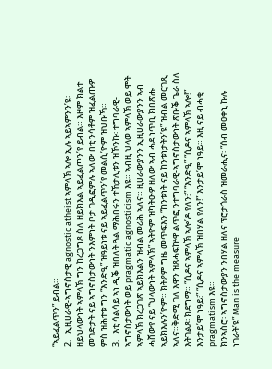“ኣይፈልጥን” ይብል።
2.   ኢዚሀራዊ-ኣግኖስታዊ agnostic atheist ኣምላኽ ኣሎ ኢሉ ኣይኣምንን’ዩ፡ ዘይህላውነት ኣምላኽ ግን ከረጋግጾ ስለ ዘይክእል ኣይፈልጦን’የ ይብል። እዞም ክልተ መገድታት ናይ ኣግኖስታውነት ንእምነት ቦታ ገዲፎምሉ ኣለው በቲ ንሳቶም ዝፈልጡዎ ምስ ዝሕተቱ ግን “እንድዒ” ዝዓይነቱ ናይ ኣይፈልጥን’የ መልሲ’ዮም ዝህቡኻ።
3.   እቲ ሳልሳይ ኣነ ዲቕ ዝበለት ጓል ማሕበሩን ተኸታሊቱን ዝኾንኩ፡ ተግባራዊ-ኣግኖስታውነት ወይ pragmatic agnosticism እዩ። ኣብዚ ህላወ ኣምላኽ ወይ ሞት ኣምላኽ ክረጋገጽ ኣይክእልን ዝብል መሪሕ ኣለና። ዚሀራውያንን ኢዚሀራውያንን ኣብ ሓሸውየ ናይ “ህላውነት ኣምላኽ” ኣትዮም ዝካትዑዎ ዘለው ኣብ ሓደ ነጥቢ ክበጽሑ ኣይክእሉን’ዮም። ክትዖም ግዜ መጥፍእን “ከንቱነት ናይ ከንቱነታትን’ዩ” ዝብል መርገጺ ኣለና።ቅድሚ ገለ እዋን ዝጸሓፍኵዋ ልጥፎ ንተግባራዊ-ኣግኖስታውነት ጽቡቕ ጌራ ስለ እትገልጾ፡ ክደግማ። “ሲዶና ኣምላኽ ኣሎ’ዶ የለን፧” “እንድዒ” “ሲዶና ኣምላኽ ኣሎ!” እንታይ’ሞ ነዓይ፧” “ሲዶና ኣምላኽ ዝበሃል የለን!” እንታይ’ሞ ነዓይ። እዚ ናይ ብሓቂ pragmatism እዩ።
ክንኣስሮ፡ ኣግኖስታውያን ንበሃል ዘለና ፕሮታጎራስ ዝመራሒና፡ “ሰብ መዐቀኒ ኩሉ ነገራት’ዩ” Man is the measure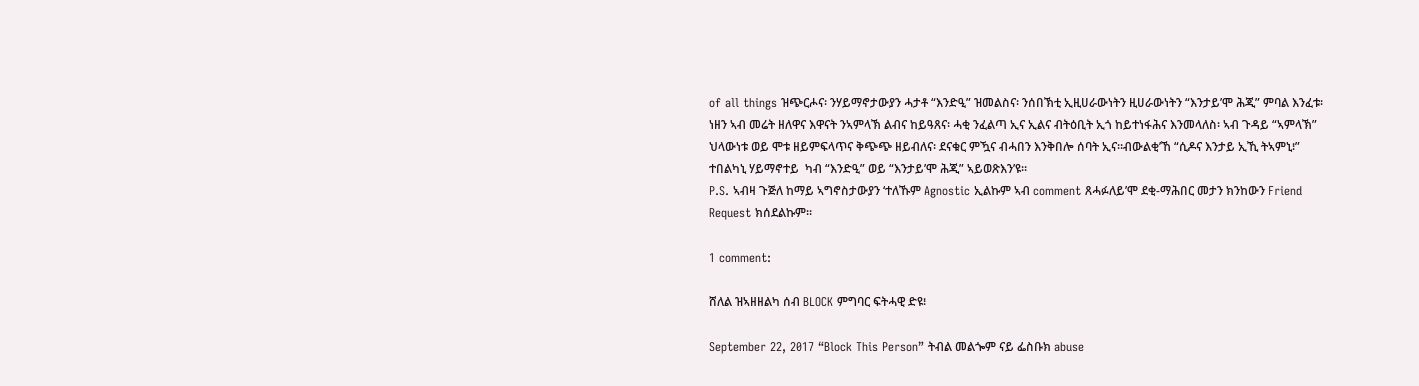of all things ዝጭርሖና፡ ንሃይማኖታውያን ሓታቶ “እንድዒ” ዝመልስና፡ ንሰበኽቲ ኢዚሀራውነትን ዚሀራውነትን “እንታይ’ሞ ሕጂ” ምባል እንፈቱ፡ ነዘን ኣብ መሬት ዘለዋና እዋናት ንኣምላኽ ልብና ከይዓጸና፡ ሓቂ ንፈልጣ ኢና ኢልና ብትዕቢት ኢጎ ከይተነፋሕና እንመላለስ፡ ኣብ ጉዳይ “ኣምላኽ” ህላውነቱ ወይ ሞቱ ዘይምፍላጥና ቅጭጭ ዘይብለና፡ ደናቁር ምዃና ብሓበን እንቅበሎ ሰባት ኢና።ብውልቂ’ኸ “ሲዶና እንታይ ኢኺ ትኣምኒ፧” ተበልካኒ ሃይማኖተይ  ካብ “እንድዒ” ወይ “እንታይ’ሞ ሕጂ” ኣይወጽእን’ዩ።
P.S. ኣብዛ ጉጅለ ከማይ ኣግኖስታውያን ‘ተለኹም Agnostic ኢልኩም ኣብ comment ጸሓፉለይ’ሞ ደቂ-ማሕበር መታን ክንከውን Friend Request ክሰደልኩም።

1 comment:

ሸለል ዝኣዘዘልካ ሰብ BLOCK ምግባር ፍትሓዊ ድዩ፧

September 22, 2017 “Block This Person” ትብል መልጐም ናይ ፌስቡክ abuse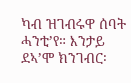ካብ ዝገብሩዋ ሰባት ሓንቲ’የ። እንታይ ደኣ’ሞ ክንገብር፡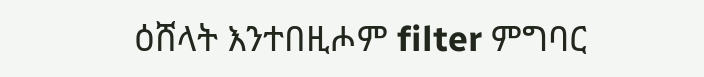ዕሸላት እንተበዚሖም filter ምግባር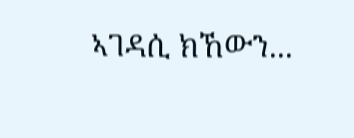ኣገዳሲ ክኸውን...